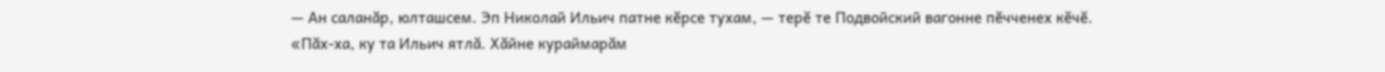— Ан саланăр, юлташсем. Эп Николай Ильич патне кĕрсе тухам, — терĕ те Подвойский вагонне пĕчченех кĕчĕ.
«Пăх-ха, ку та Ильич ятлă. Хăйне кураймарăм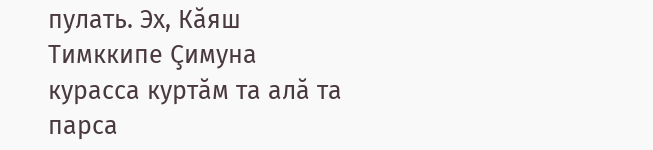пулать. Эх, Кăяш Тимккипе Çимуна курасса куртăм та алă та парса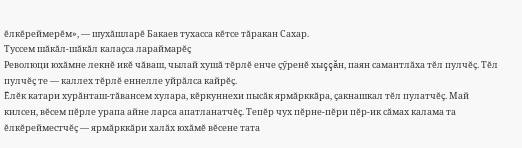ĕлкĕреймерĕм», — шухăшларĕ Бакаев тухасса кĕтсе тăракан Сахар.
Туссем шăкăл-шăкăл калаçса лараймарĕç
Революци юхăмне лекнĕ икĕ чăваш, чылай хушă тĕрлĕ енче çӳренĕ хыççăн, паян самантлăха тĕл пулчĕç. Тĕл пулчĕç те — каллех тĕрлĕ еннелле уйрăлса кайрĕç.
Ĕлĕк катари хурăнташ-тăвансем хулара, кĕркуннехи пысăк ярмăрккăра, çакнашкал тĕл пулатчĕç. Май килсен, вĕсем пĕрле урапа айне ларса апатланатчĕç. Тепĕр чух пĕрне-пĕри пĕр-ик сăмах калама та ĕлкĕрейместчĕç — ярмăрккăри халăх юхăмĕ вĕсене тата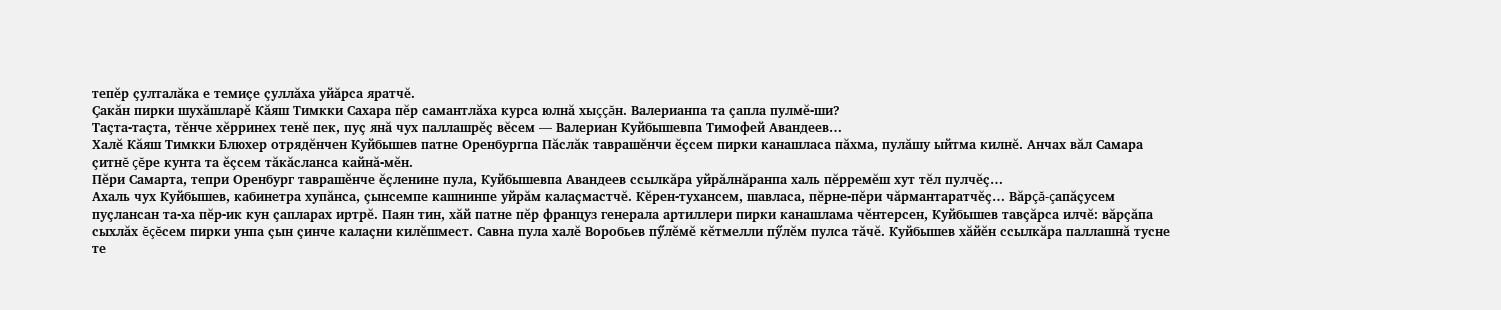тепĕр çулталăка е темиçе çуллăха уйăрса яратчĕ.
Çакăн пирки шухăшларĕ Кăяш Тимкки Сахара пĕр самантлăха курса юлнă хыççăн. Валерианпа та çапла пулмĕ-ши?
Таçта-таçта, тĕнче хĕрринех тенĕ пек, пуç янă чух паллашрĕç вĕсем — Валериан Куйбышевпа Тимофей Авандеев…
Халĕ Кăяш Тимкки Блюхер отрядĕнчен Куйбышев патне Оренбургпа Пăслăк таврашĕнчи ĕçсем пирки канашласа пăхма, пулăшу ыйтма килнĕ. Анчах вăл Самара çитнĕ çĕре кунта та ĕçсем тăкăсланса кайнă-мĕн.
Пĕри Самарта, тепри Оренбург таврашĕнче ĕçленине пула, Куйбышевпа Авандеев ссылкăра уйрăлнăранпа халь пĕрремĕш хут тĕл пулчĕç…
Ахаль чух Куйбышев, кабинетра хупăнса, çынсемпе кашнинпе уйрăм калаçмастчĕ. Кĕрен-тухансем, шавласа, пĕрне-пĕри чăрмантаратчĕç… Вăрçă-çапăçусем пуçлансан та-ха пĕр-ик кун çапларах иртрĕ. Паян тин, хăй патне пĕр француз генерала артиллери пирки канашлама чĕнтерсен, Куйбышев тавçăрса илчĕ: вăрçăпа сыхлăх ĕçĕсем пирки унпа çын çинче калаçни килĕшмест. Савна пула халĕ Воробьев пӳлĕмĕ кĕтмелли пӳлĕм пулса тăчĕ. Куйбышев хăйĕн ссылкăра паллашнă тусне те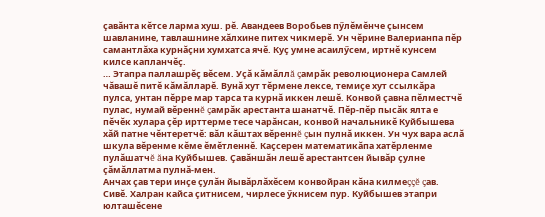çавăнта кĕтсе ларма хуш. рĕ. Авандеев Воробьев пӳлĕмĕнче çынсем шавланине, тавлашнине хăлхине питех чикмерĕ. Ун чĕрине Валерианпа пĕр самантлăха курнăçни хумхатса ячĕ. Куç умне асаилӳсем, иртнĕ кунсем килсе капланчĕç.
… Этапра паллашрĕç вĕсем. Уçă кăмăллă çамрăк революционера Самлей чăвашĕ питĕ кăмăлларĕ. Вунă хут тĕрмене лексе, темиçе хут ссылкăра пулса, унтан пĕрре мар тарса та курнă иккен лешĕ. Конвой çавна пĕлместчĕ пулас, нумай вĕреннĕ çамрăк арестанта шанатчĕ. Пĕр-пĕр пысăк ялта е пĕчĕк хулара çĕр ирттерме тесе чарăнсан, конвой начальникĕ Куйбышева хăй патне чĕнтеретчĕ: вăл кăштах вĕреннĕ çын пулнă иккен. Ун чух вара аслă шкула вĕренме кĕме ĕмĕтленнĕ. Каçсерен математикăпа хатĕрленме пулăшатчĕ ăна Куйбышев. Çавăншăн лешĕ арестантсен йывăр çулне çăмăллатма пулнă-мен.
Анчах çав тери инçе çулăн йывăрлăхĕсем конвойран кăна килмеççĕ çав. Сивĕ. Халран кайса çитнисем, чирлесе ӳкнисем пур. Куйбышев этапри юлташĕсене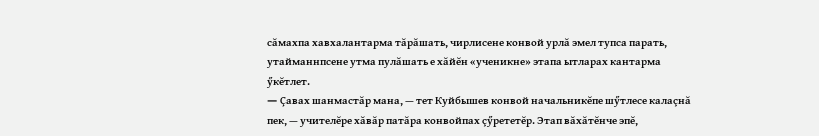сăмахпа хавхалантарма тăрăшать, чирлисене конвой урлă эмел тупса парать, утайманнпсене утма пулăшать е хăйĕн «ученикне» этапа ытларах кантарма ӳкĕтлет.
— Çавах шанмастăр мана, — тет Куйбышев конвой начальникĕпе шӳтлесе калаçнă пек, — учителĕре хăвăр патăра конвойпах çӳрететĕр. Этап вăхăтĕнче эпĕ,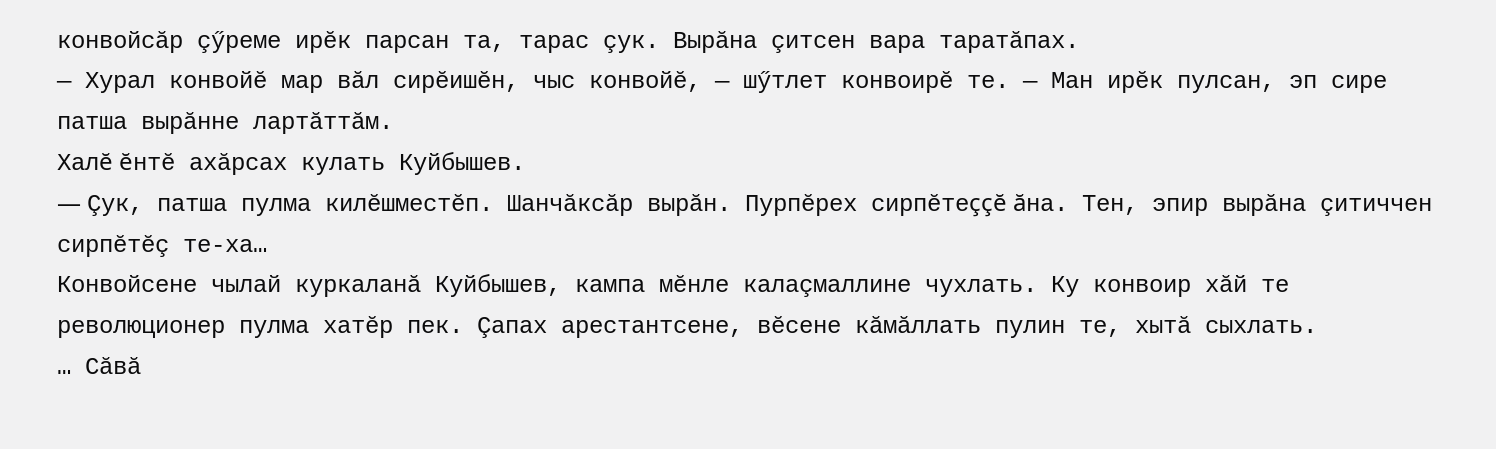конвойсăр çӳреме ирĕк парсан та, тарас çук. Вырăна çитсен вара таратăпах.
— Хурал конвойĕ мар вăл сирĕишĕн, чыс конвойĕ, — шӳтлет конвоирĕ те. — Ман ирĕк пулсан, эп сире патша вырăнне лартăттăм.
Халĕ ĕнтĕ ахăрсах кулать Куйбышев.
— Çук, патша пулма килĕшместĕп. Шанчăксăр вырăн. Пурпĕрех сирпĕтеççĕ ăна. Тен, эпир вырăна çитиччен сирпĕтĕç те-ха…
Конвойсене чылай куркаланă Куйбышев, кампа мĕнле калаçмаллине чухлать. Ку конвоир хăй те революционер пулма хатĕр пек. Çапах арестантсене, вĕсене кăмăллать пулин те, хытă сыхлать.
… Сăвă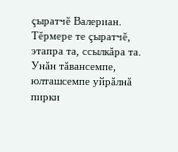çыратчĕ Валериан. Тĕрмере те çыратчĕ, этапра та, ссылкăра та. Унăн тăвансемпе, юлташсемпе уйрăлнă пирки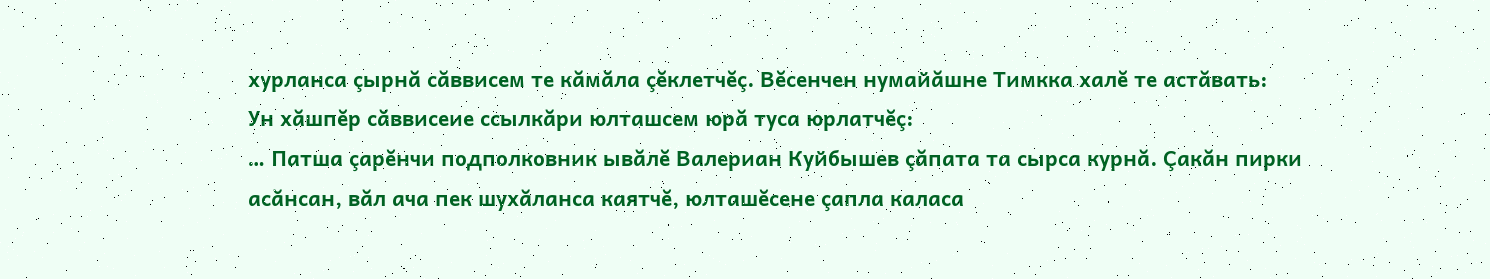хурланса çырнă сăввисем те кăмăла çĕклетчĕç. Вĕсенчен нумайăшне Тимкка халĕ те астăвать:
Ун хăшпĕр сăввисеие ссылкăри юлташсем юрă туса юрлатчĕç:
… Патша çарĕнчи подполковник ывăлĕ Валериан Куйбышев çăпата та сырса курнă. Çакăн пирки асăнсан, вăл ача пек шухăланса каятчĕ, юлташĕсене çапла каласа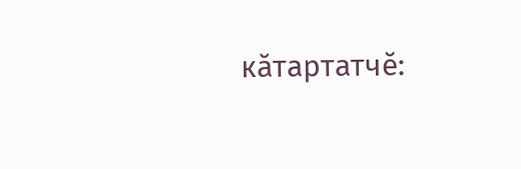кăтартатчĕ: